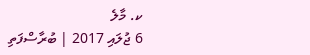ކ. މާލެ
6 ޖުލައި 2017 | ބުރާސްފަތި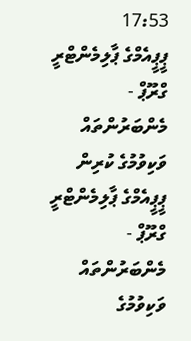17:53
ޕީޕީއެމްގެ ޕާލިމެންޓްރީ ގްރޫޕް - މެންބަރުންތައް ވަކިވުމުގެ ކުރިން
ޕީޕީއެމްގެ ޕާލިމެންޓްރީ ގްރޫޕް - މެންބަރުންތައް ވަކިވުމުގެ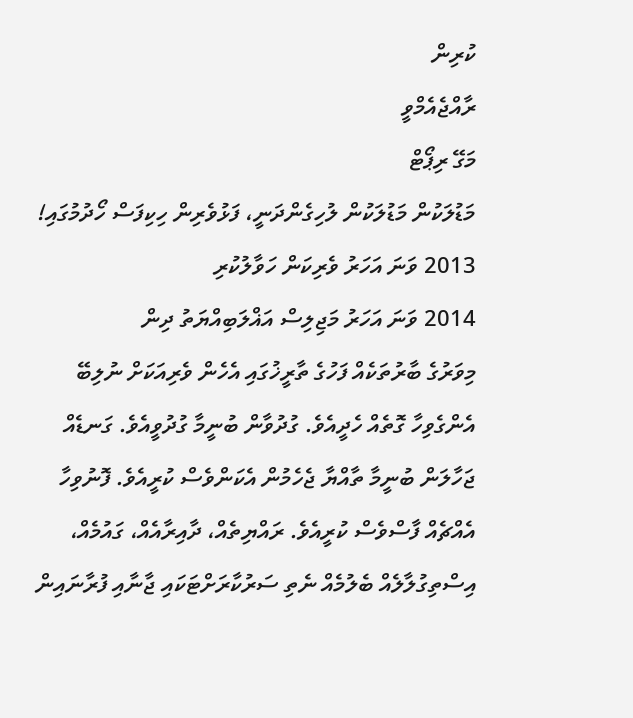ކުރިން
ރާއްޖެއެމްވީ
މަގޭ ރިޕޯޓް
މަޑުލަކުން މަޑުލަކުން ލުހިގެންދަނީ، ފަޅުވެރިން ހިކިފަސް ހޯދުމުގައި!
2013 ވަނަ އަހަރު ވެރިކަން ހަވާލުކުރި
2014 ވަނަ އަހަރު މަޖިލިސް އަޣްލަބިއްޔަތު ދިން
މިވަރުގެ ބާރުތަކެއް ފަހުގެ ތާރީޚުގައި އެހެން ވެރިއަކަށް ނުލިބޭ
އެންގެވިހާ ގޮތެއް ހެދީއެވެ. ގުދުވާން ބުނީމާ ގުދުވީއެވެ. ގަނޑެއް ޖަހާލަން ބުނީމާ ތާއްޔާ ޖެހެމުން އެކަންވެސް ކުރީއެވެ. ފޮނުވިހާ އެއްޗެއް ފާސްވެސް ކުރީއެވެ. ރައްޔިތެއް، ދާއިރާއެއް، ގައުމެއް، އިސްތިގުލާލެއް ބެލުމެއް ނެތި ސަރުކާރަށްޓަކައި ޖާނާއި ފުރާނައިން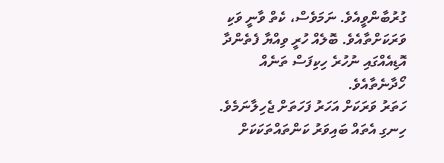ގުރުބާންވީއެވެ. ނަމަވެސް، ކެތް ވާނީ ވަކި ވަރަކަށްތާއެވެ. ބޮލެއް ހުރީ ވިއްޔާ ފެތެންދާ އޮޑިއެއްގައި ނުހުރެ ހިކިފަސް ތަނެއް ހޯދާނެތާއެވެ.
ހަތަރު ވަރަކަށް އަހަރު ފަހަތަށް ޖެހިލާނަމެވެ. ހިނގި އެތައް ބައިވަރު ކަންތައްތަކަކަށް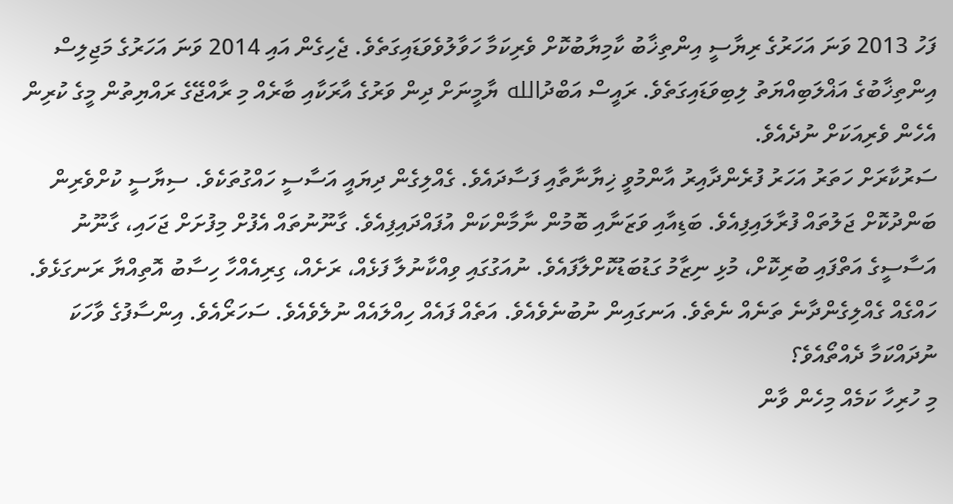ފަހު 2013 ވަނަ އަހަރުގެ ރިޔާސީ އިންތިޚާބު ކާމިޔާބުކޮށް ވެރިކަމާ ހަވާލުވެވަޑައިގަތެވެ. ޖެހިގެން އައި 2014 ވަނަ އަހަރުގެ މަޖިލިސް އިންތިޚާބުގެ އަޣްލަބިއްޔަތު ލިބިވަޑައިގަތެވެ. ރައީސް އަބްދުالله ޔާމީނަށް ދިން ވަރުގެ އާރަކާއި ބާރެއް މި ރާއްޖޭގެ ރައްޔިތުން މީގެ ކުރިން އެހެން ވެރިއަކަށް ނުދެއެވެ.
ސަރުކާރަށް ހަތަރު އަހަރު ފުރެންދާއިރު އާންމުވީ ޚިޔާނާތާއި ފަސާދައެވެ. ގެއްލިގެން ދިޔައީ އަސާސީ ހައްގުތަކެވެ. ސިޔާސީ ކުށްވެރިން ބަންދުކޮށް ޖަލުތައް ފުރާލައިފިއެވެ. ބަޑިއާއި ވަޒަނާއި ބޮމުން ނާމާންކަން އުފައްދައިފިއެވެ. ގާނޫނުތައް އެފުށް މިފުށަށް ޖަހައި، ގާނޫނު އަސާސީގެ އަތްފައި ބުރިކޮށް، މުޅި ނިޒާމު ގަޑުބަޑުކޮށްލާފައެވެ. ނުއަގުގައި ވިއްކާނުލާ ފަޅެއް، ރަށެއް، ގިރިއެއްހާ ހިސާބު އޮތިއްޔާ ރަނގަޅެވެ. ހައްގެއް ގެއްލިގެންދާނެ ތަނެއް ނެތެވެ. އަނގައިން ނުބުނެވެއެވެ. އަތެއް ފައެއް ހިއްލައެއް ނުލެވެއެވެ. ސަހަރޯއެވެ. އިންސާފުގެ ވާހަކަ ނުދައްކަމާ ދެއްތޯއެވެ؟
މި ހުރިހާ ކަމެއް މިހެން ވާން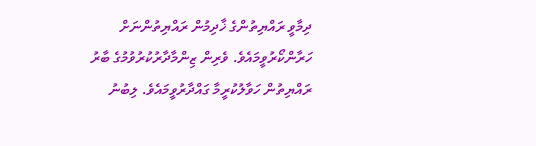ދިމާވީ ރައްޔިތުންގެ ޚާދިމުން ރައްޔިތުންނަށް ހަރާންކޯރުވީމައެވެ. ވެރިން ޒިންމާދާރުކުރުވުމުގެ ބާރު ރައްޔިތުން ހަވާލުކުރީމާ ގައްދާރުވީމައެވެ. ލިބުނު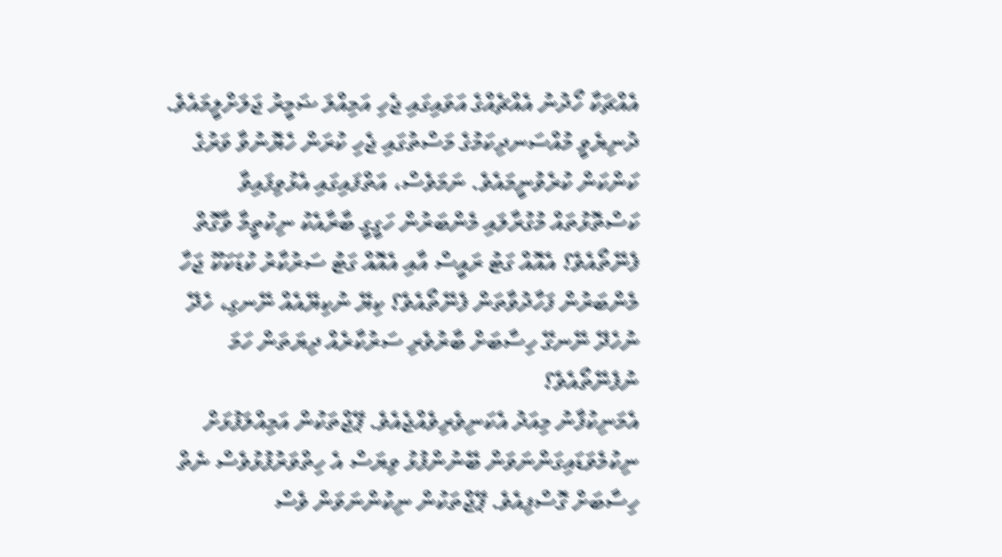އެއްޗަކާ ހޯދުނު އެއްޗެއްގެ އަވައިގައި ޖެހި އަމިއްލަ ޟަމީރު ޖަލަށްލީމައެވެ. ދުނިޔެވީ މުއްސަނދިކަމުގެ މަސްތުގައި ޖެހި ކުރަން ހެޔޮނުވާ ވަރުގެ ކަންކަން ކުރެވުނީމައެވެ. ނަމަވެސް، އަތްފައިގައި އެޅުވިފައިވާ ކަސްތޮޅުތައް މުގުރާލައި މެންބަރުން ހަގީގީ ބާރާއެކު ނިކުތީމާ ވާގޮތް ފެނޭތޯއެވެ؟ އެއޮއް ގަޓު ރައީސް އާއި އެއޮއް ގަޓު ސަރުކާރު ކުޑަކަކޫ ޖަހާ މެންބަރުން ފަހާދުވާތަން ފެނޭތޯއެވެ؟ ކިޔޭ ނުކިޔޭއެއް ނޭނގި، ހެދޭ ނުހެދޭ ނޭނގޭ ހިސާބަށް ބާރުވެރި ސަރުކާރެއް ދިޔަތަން ހަމަ ނުފެނޭތޯއެވެ؟
އެމަނިކުފާނު މިއަދު އެކަނިވެރިވެއްޖެއެވެ. ޕޭޖްތަކުން އަމިއްލަފުޅަށް ނިކުމެވަޑައިގަންނަވަން ބޭނުންފުޅު ވިޔަސް އެ ހިތްވަރުފުޅުވެސް ނެތް ހިސާބަށް ގޮސްފިއެވެ. ޕޭޖްތަކުން ނިކުންނަވަން ވެސް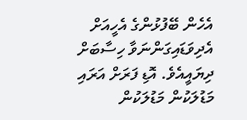އެހެން ބޭފުޅުންގެ އެހީއަށް އެދިވަޑައިގަންނަވާ ހިސާބަށް ދިޔައީއެވެ. އޮޑި ފަރަށް އަރައި މަޑުލަކުން މަޑުލަކުން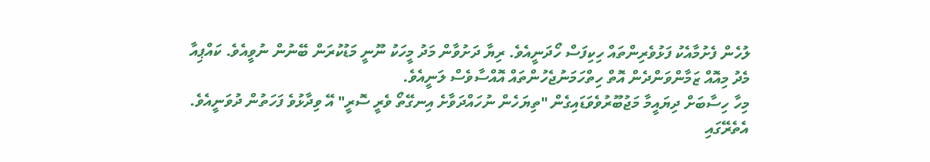ލުހެން ފެށުމާއެކު ފަޅުވެރިންތައް ހިކިފަސް ހޯދަނީއެވެ. ރިޔާ ދަށުވާން މަދު މީހަކު ނޫނީ މަޑުކުރަން ބޭނުން ނުވީއެވެ. ކައްޕިއާ މެދު މިއޮއް ޒަމާންވަންދެން އޮތް ހިތްހަމަނުޖެހުންތައް އޮއްސާވެސް ލަނީއެވެ.
މިހާ ހިސާބަށް ދިޔައީމާ މަޖުބޫރުވެވަޑައިގެން "ތިޔަހެން ނުހައްދަވާށެ އިނގޭތޯ ވެރީ ސޮރީ" އޭ ވިދާޅުވެ ފަހަތުން ދުވަނީއެވެ. އެތެރޭގައި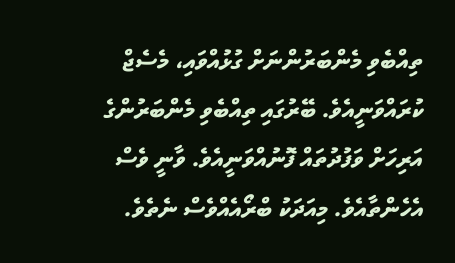ތިއްބެވި މެންބަރުންނަށް ގުޅުއްވައި، މެސެޖް ކުރައްވަނީއެވެ. ބޭރުގައި ތިއްބެވި މެންބަރުންގެ އަރިހަށް ވަފުދުތައް ފޮނުއްވަނީއެވެ. ވާނީ ވެސް އެހެންތާއެވެ. މިއަދަކު ބްރޯއެއްވެސް ނެތެވެ.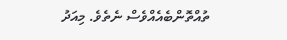ތުއްތޮންބެއެއްވެސް ނެތެވެ. މިއަދު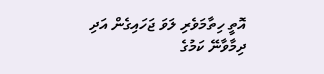އޮތީ ހިތާމަވެރި ލަވަ ޖަހައިގެން އަދި ދިމާވާނޭ ކަމުގެ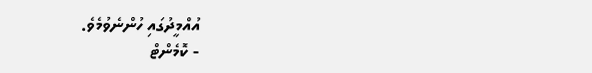އުއްމީދުގައި ހުންނެވުމެވެ.
- ކޮމެންޓް